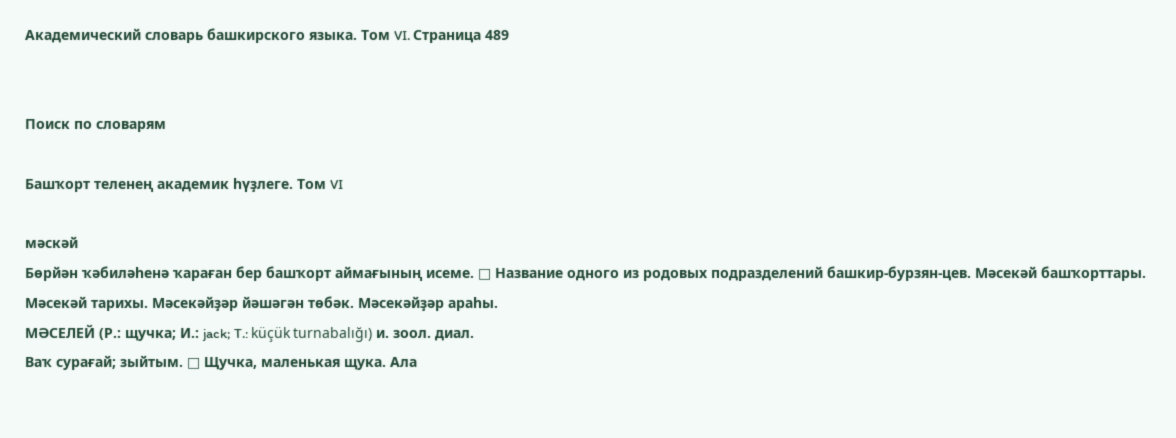Академический словарь башкирского языка. Том VI. Страница 489


Поиск по словарям

Башҡорт теленең академик һүҙлеге. Том VI

мәскәй
Бөрйән ҡәбиләһенә ҡараған бер башҡорт аймағының исеме. □ Название одного из родовых подразделений башкир-бурзян-цев. Мәсекәй башҡорттары. Мәсекәй тарихы. Мәсекәйҙәр йәшәгән төбәк. Мәсекәйҙәр араһы.
МӘСЕЛЕЙ (Р.: щучка; И.: jack; T.: küçük turnabalığı) и. зоол. диал.
Ваҡ сурағай; зыйтым. □ Щучка, маленькая щука. Ала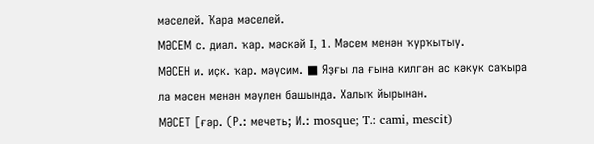мәселей. Ҡара мәселей.
МӘСЕМ с. диал. ҡар. мәскәй I, 1. Мәсем менән ҡурҡытыу.
МӘСЕН и. иҫк. ҡар. мәүсим. ■ Яҙғы ла ғына килгән ас кәкук саҡыра ла мәсен менән мәулен башында. Халыҡ йырынан.
МӘСЕТ [ғәр. (Р.: мечеть; И.: mosque; T.: cami, mescit)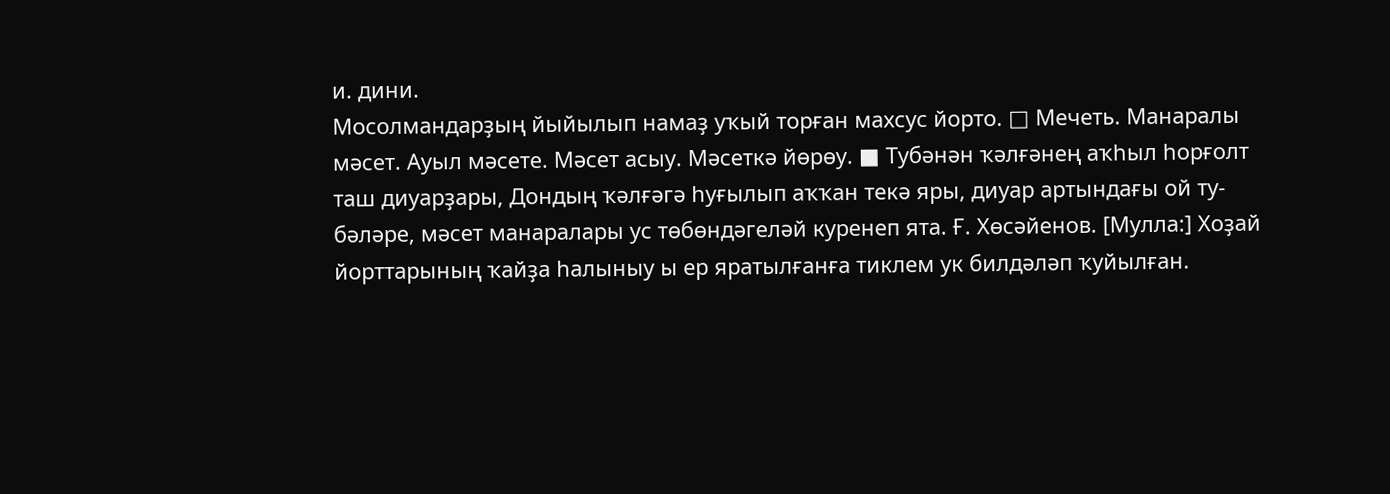и. дини.
Мосолмандарҙың йыйылып намаҙ уҡый торған махсус йорто. □ Мечеть. Манаралы мәсет. Ауыл мәсете. Мәсет асыу. Мәсеткә йөрөу. ■ Тубәнән ҡәлғәнең аҡһыл һорғолт таш диуарҙары, Дондың ҡәлғәгә һуғылып аҡҡан текә яры, диуар артындағы ой ту-бәләре, мәсет манаралары ус төбөндәгеләй куренеп ята. Ғ. Хөсәйенов. [Мулла:] Хоҙай йорттарының ҡайҙа һалыныу ы ер яратылғанға тиклем ук билдәләп ҡуйылған.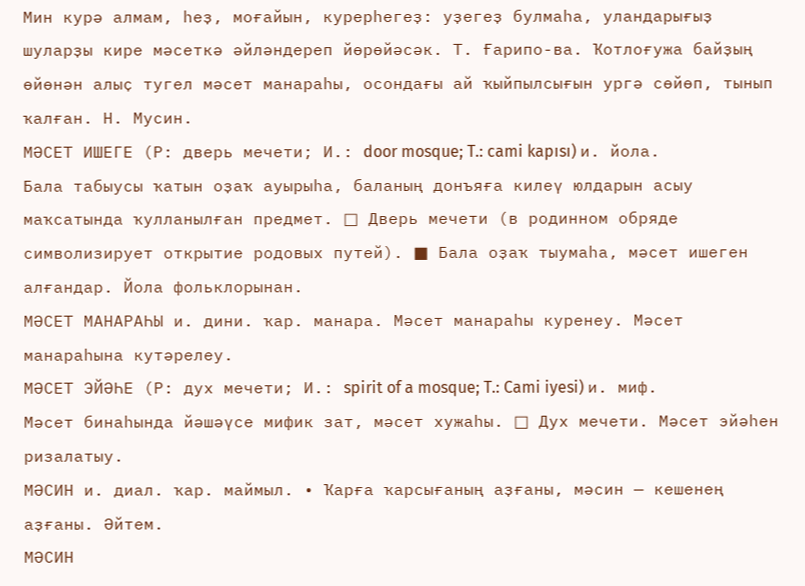Мин курә алмам, һеҙ, моғайын, курерһегеҙ: уҙегеҙ булмаһа, уландарығыҙ шуларҙы кире мәсеткә әйләндереп йөрөйәсәк. Т. Ғарипо-ва. Ҡотлоғужа байҙың өйөнән алыҫ тугел мәсет манараһы, осондағы ай ҡыйпылсығын ургә сөйөп, тынып ҡалған. Н. Мусин.
МӘСЕТ ИШЕГЕ (Р: дверь мечети; И.: door mosque; T.: cami kapısı) и. йола.
Бала табыусы ҡатын оҙаҡ ауырыһа, баланың донъяға килеү юлдарын асыу маҡсатында ҡулланылған предмет. □ Дверь мечети (в родинном обряде символизирует открытие родовых путей). ■ Бала оҙаҡ тыумаһа, мәсет ишеген алғандар. Йола фольклорынан.
МӘСЕТ МАНАРАҺЫ и. дини. ҡар. манара. Мәсет манараһы куренеу. Мәсет манараһына кутәрелеу.
МӘСЕТ ЭЙӘҺЕ (Р: дух мечети; И.: spirit of a mosque; T.: Cami iyesi) и. миф.
Мәсет бинаһында йәшәүсе мифик зат, мәсет хужаһы. □ Дух мечети. Мәсет эйәһен ризалатыу.
МӘСИН и. диал. ҡар. маймыл. • Ҡарға ҡарсығаның аҙғаны, мәсин — кешенең аҙғаны. Әйтем.
МӘСИН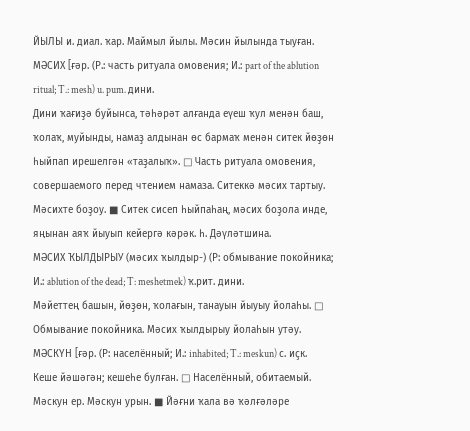ЙЫЛЫ и. диал. ҡар. Маймыл йылы. Мәсин йылында тыуған.
МӘСИХ [ғәр. (Р.: часть ритуала омовения; И.: part of the ablution ritual; T.: mesh) u. pum. дини.
Дини ҡағиҙә буйынса, тәһәрәт алғанда еүеш ҡул менән баш, ҡолаҡ, муйынды, намаҙ алдынан өс бармаҡ менән ситек йөҙөн һыйпап ирешелгән «таҙалыҡ». □ Часть ритуала омовения, совершаемого перед чтением намаза. Ситеккә мәсих тартыу. Мәсихте боҙоу. ■ Ситек сисеп һыйпаһаң, мәсих боҙола инде, яңынан аяҡ йыуып кейергә кәрәк. һ. Дәүләтшина.
МӘСИХ ҠЫЛДЫРЫУ (мәсих ҡылдыр-) (Р: обмывание покойника; И.: ablution of the dead; T: meshetmek) ҡ.рит. дини.
Мәйеттең башын, йөҙөн, ҡолағын, танауын йыуыу йолаһы. □ Обмывание покойника. Мәсих ҡылдырыу йолаһын утәу.
МӘСКҮН [ғәр. (Р: населённый; И.: inhabited; T.: meskun) с. иҫк.
Кеше йәшәгән; кешеһе булған. □ Населённый, обитаемый. Мәскун ер. Мәскун урын. ■ Йәғни ҡала вә ҡәлғәләре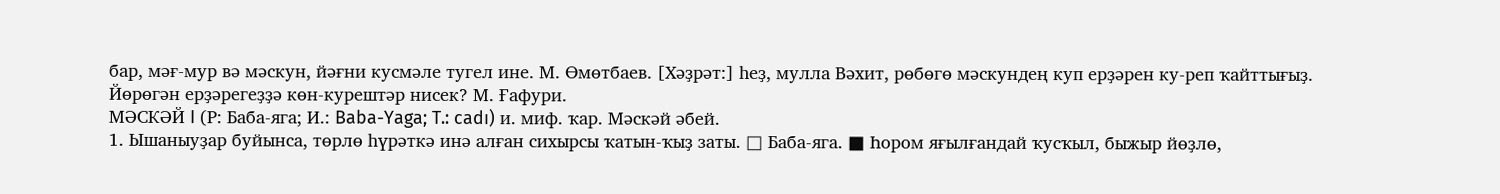бар, мәғ-мур вә мәскун, йәғни кусмәле тугел ине. М. Өмөтбаев. [Хәҙрәт:] һеҙ, мулла Вәхит, рөбөгө мәскундең куп ерҙәрен ку-реп ҡайттығыҙ. Йөрөгән ерҙәрегеҙҙә көн-курештәр нисек? М. Ғафури.
МӘСКӘЙ I (Р: Баба-яга; И.: Baba-Yaga; T.: cadı) и. миф. ҡар. Мәскәй әбей.
1. Ышаныуҙар буйынса, төрлө һүрәткә инә алған сихырсы ҡатын-ҡыҙ заты. □ Баба-яга. ■ Һором яғылғандай ҡусҡыл, быжыр йөҙлө,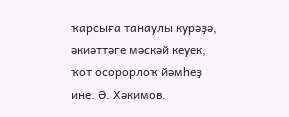ҡарсыға танаулы курәҙә, әкиәттәге мәскәй кеуек, ҡот осорорлоҡ йәмһеҙ ине. Ә. Хәкимов.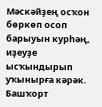Мәскәйҙең осҡон бөркөп осоп барыуын курһәң, иҙеуҙе ысҡындырып уҡынырға кәрәк. Башҡорт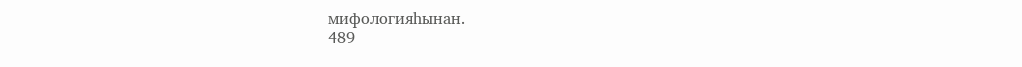мифологияһынан.
489